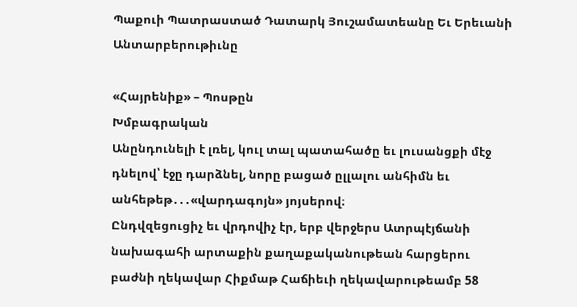Պաքուի Պատրաստած Դատարկ Յուշամատեանը Եւ Երեւանի Անտարբերութիւնը

«Հայրենիք» – Պոսթըն
Խմբագրական
Անընդունելի է լռել, կուլ տալ պատահածը եւ լուսանցքի մէջ դնելով՝ էջը դարձնել, նորը բացած ըլլալու անհիմն եւ անհեթեթ․․․«վարդագոյն» յոյսերով։
Ընդվզեցուցիչ եւ վրդովիչ էր, երբ վերջերս Ատրպէյճանի նախագահի արտաքին քաղաքականութեան հարցերու բաժնի ղեկավար Հիքմաթ Հաճիեւի ղեկավարութեամբ 58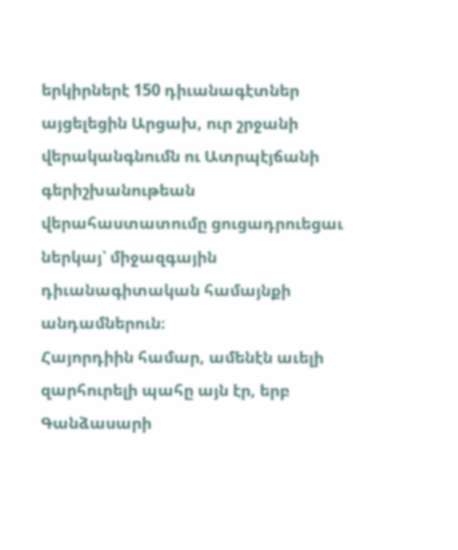երկիրներէ 150 դիւանագէտներ այցելեցին Արցախ, ուր շրջանի վերականգնումն ու Ատրպէյճանի գերիշխանութեան վերահաստատումը ցուցադրուեցաւ ներկայ՝ միջազգային դիւանագիտական համայնքի անդամներուն։
Հայորդիին համար, ամենէն աւելի զարհուրելի պահը այն էր, երբ Գանձասարի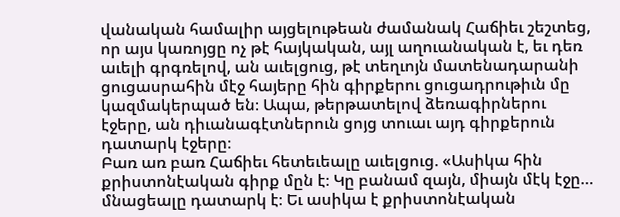վանական համալիր այցելութեան ժամանակ Հաճիեւ շեշտեց, որ այս կառոյցը ոչ թէ հայկական, այլ աղուանական է, եւ դեռ աւելի գրգռելով, ան աւելցուց, թէ տեղւոյն մատենադարանի ցուցասրահին մէջ հայերը հին գիրքերու ցուցադրութիւն մը կազմակերպած են։ Ապա, թերթատելով ձեռագիրներու էջերը, ան դիւանագէտներուն ցոյց տուաւ այդ գիրքերուն դատարկ էջերը։
Բառ առ բառ Հաճիեւ հետեւեալը աւելցուց. «Ասիկա հին քրիստոնէական գիրք մըն է։ Կը բանամ զայն, միայն մէկ էջը… մնացեալը դատարկ է։ Եւ ասիկա է քրիստոնէական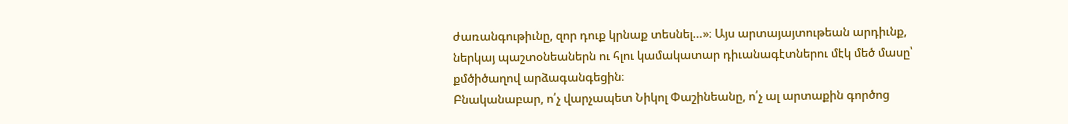ժառանգութիւնը, զոր դուք կրնաք տեսնել…»։ Այս արտայայտութեան արդիւնք, ներկայ պաշտօնեաներն ու հլու կամակատար դիւանագէտներու մէկ մեծ մասը՝ քմծիծաղով արձագանգեցին։
Բնականաբար, ո՛չ վարչապետ Նիկոլ Փաշինեանը, ո՛չ ալ արտաքին գործոց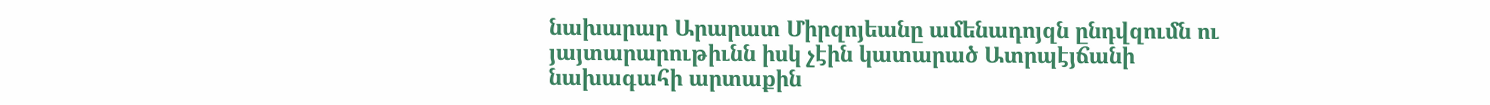նախարար Արարատ Միրզոյեանը ամենադոյզն ընդվզումն ու յայտարարութիւնն իսկ չէին կատարած Ատրպէյճանի նախագահի արտաքին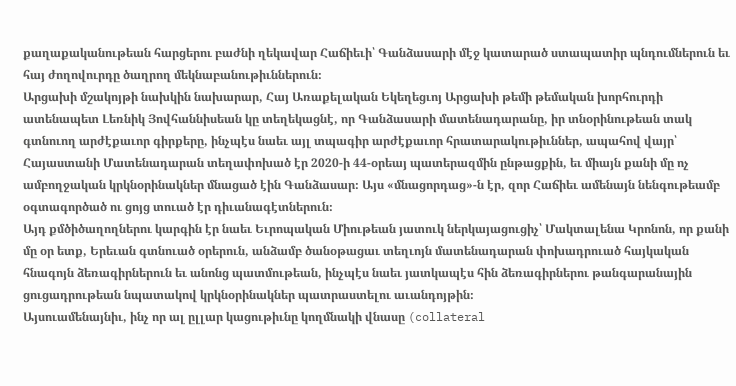քաղաքականութեան հարցերու բաժնի ղեկավար Հաճիեւի՝ Գանձասարի մէջ կատարած ստապատիր պնդումներուն եւ հայ ժողովուրդը ծաղրող մեկնաբանութիւններուն։
Արցախի մշակոյթի նախկին նախարար, Հայ Առաքելական Եկեղեցւոյ Արցախի թեմի թեմական խորհուրդի ատենապետ Լեռնիկ Յովհաննիսեան կը տեղեկացնէ, որ Գանձասարի մատենադարանը, իր տնօրինութեան տակ գտնուող արժէքաւոր գիրքերը, ինչպէս նաեւ այլ տպագիր արժէքաւոր հրատարակութիւններ, ապահով վայր՝ Հայաստանի Մատենադարան տեղափոխած էր 2020-ի 44-օրեայ պատերազմին ընթացքին, եւ միայն քանի մը ոչ ամբողջական կրկնօրինակներ մնացած էին Գանձասար։ Այս «մնացորդաց»-ն էր, զոր Հաճիեւ ամենայն նենգութեամբ օգտագործած ու ցոյց տուած էր դիւանագէտներուն։
Այդ քմծիծաղողներու կարգին էր նաեւ Եւրոպական Միութեան յատուկ ներկայացուցիչ՝ Մակտալենա Կրոնոն, որ քանի մը օր ետք, Երեւան գտնուած օրերուն, անձամբ ծանօթացաւ տեղւոյն մատենադարան փոխադրուած հայկական հնագոյն ձեռագիրներուն եւ անոնց պատմութեան, ինչպէս նաեւ յատկապէս հին ձեռագիրներու թանգարանային ցուցադրութեան նպատակով կրկնօրինակներ պատրաստելու աւանդոյթին։
Այսուամենայնիւ, ինչ որ ալ ըլլար կացութիւնը կողմնակի վնասը (collateral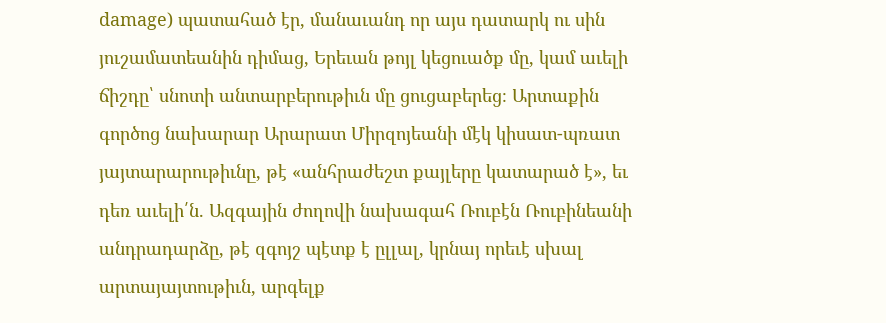damage) պատահած էր, մանաւանդ որ այս դատարկ ու սին յուշամատեանին դիմաց, Երեւան թոյլ կեցուածք մը, կամ աւելի ճիշդը՝ սնոտի անտարբերութիւն մը ցուցաբերեց։ Արտաքին գործոց նախարար Արարատ Միրզոյեանի մէկ կիսատ-պռատ յայտարարութիւնը, թէ «անհրաժեշտ քայլերը կատարած է», եւ դեռ աւելի՛ն. Ազգային ժողովի նախագահ Ռուբէն Ռուբինեանի անդրադարձը, թէ զգոյշ պէտք է ըլլալ, կրնայ որեւէ սխալ արտայայտութիւն, արգելք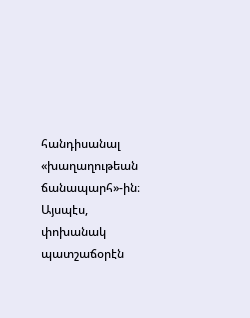հանդիսանալ «խաղաղութեան ճանապարհ»-ին։
Այսպէս, փոխանակ պատշաճօրէն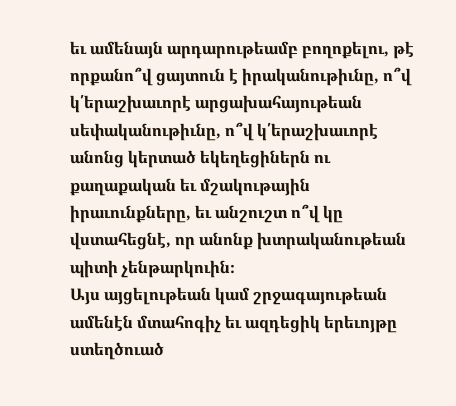եւ ամենայն արդարութեամբ բողոքելու, թէ որքանո՞վ ցայտուն է իրականութիւնը, ո՞վ կ՛երաշխաւորէ արցախահայութեան սեփականութիւնը, ո՞վ կ՛երաշխաւորէ անոնց կերտած եկեղեցիներն ու քաղաքական եւ մշակութային իրաւունքները, եւ անշուշտ ո՞վ կը վստահեցնէ, որ անոնք խտրականութեան պիտի չենթարկուին։
Այս այցելութեան կամ շրջագայութեան ամենէն մտահոգիչ եւ ազդեցիկ երեւոյթը ստեղծուած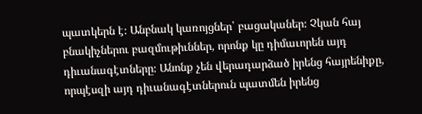պատկերն է։ Անբնակ կառոյցներ՝ բացականեր։ Չկան հայ բնակիչներու բազմութիւններ, որոնք կը դիմաւորեն այդ դիւանագէտները։ Անոնք չեն վերադարձած իրենց հայրենիքը, որպէսզի այդ դիւանագէտներուն պատմեն իրենց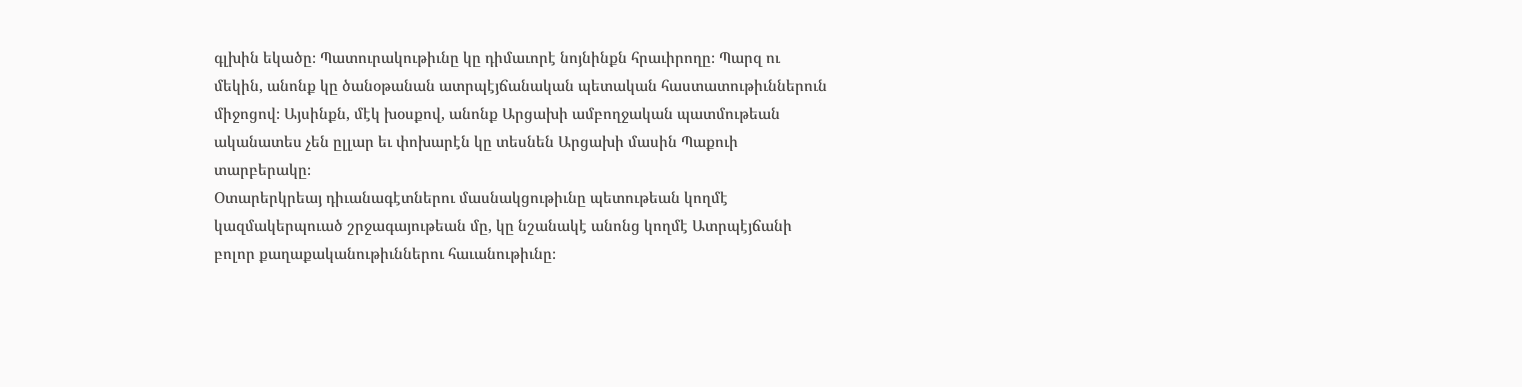գլխին եկածը։ Պատուրակութիւնը կը դիմաւորէ նոյնինքն հրաւիրողը։ Պարզ ու մեկին, անոնք կը ծանօթանան ատրպէյճանական պետական հաստատութիւններուն միջոցով։ Այսինքն, մէկ խօսքով, անոնք Արցախի ամբողջական պատմութեան ականատես չեն ըլլար եւ փոխարէն կը տեսնեն Արցախի մասին Պաքուի տարբերակը։
Օտարերկրեայ դիւանագէտներու մասնակցութիւնը պետութեան կողմէ կազմակերպուած շրջագայութեան մը, կը նշանակէ անոնց կողմէ Ատրպէյճանի բոլոր քաղաքականութիւններու հաւանութիւնը։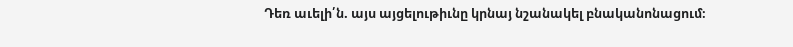Դեռ աւելի՛ն. այս այցելութիւնը կրնայ նշանակել բնականոնացում։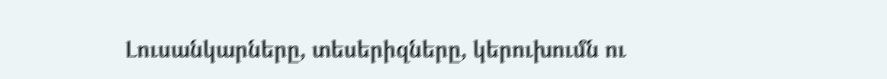Լուսանկարները, տեսերիզները, կերուխումն ու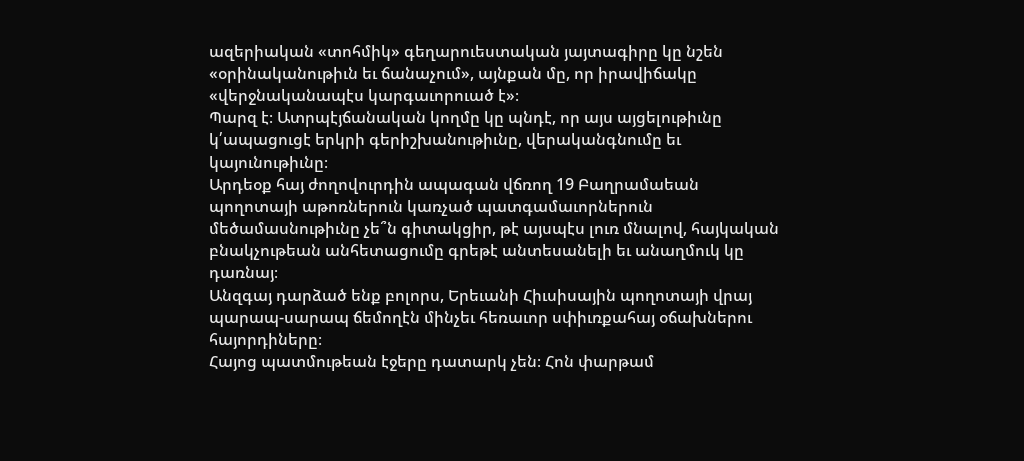ազերիական «տոհմիկ» գեղարուեստական յայտագիրը կը նշեն «օրինականութիւն եւ ճանաչում», այնքան մը, որ իրավիճակը «վերջնականապէս կարգաւորուած է»։
Պարզ է։ Ատրպէյճանական կողմը կը պնդէ, որ այս այցելութիւնը կ՛ապացուցէ երկրի գերիշխանութիւնը, վերականգնումը եւ կայունութիւնը։
Արդեօք հայ ժողովուրդին ապագան վճռող 19 Բաղրամաեան պողոտայի աթոռներուն կառչած պատգամաւորներուն մեծամասնութիւնը չե՞ն գիտակցիր, թէ այսպէս լուռ մնալով, հայկական բնակչութեան անհետացումը գրեթէ անտեսանելի եւ անաղմուկ կը դառնայ։
Անզգայ դարձած ենք բոլորս, Երեւանի Հիւսիսային պողոտայի վրայ պարապ-սարապ ճեմողէն մինչեւ հեռաւոր սփիւռքահայ օճախներու հայորդիները։
Հայոց պատմութեան էջերը դատարկ չեն։ Հոն փարթամ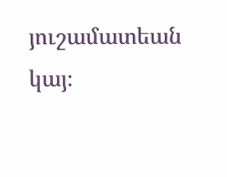յուշամատեան կայ։